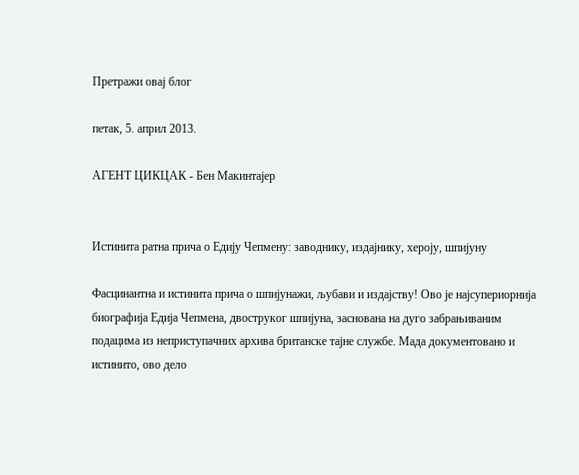Претражи овај блог

петак, 5. април 2013.

АГЕНТ ЦИКЦАК - Бен Макинтајер


Истинита ратна прича о Едију Чепмену: заводнику, издајнику, хероју, шпијуну

Фасцинантна и истинита прича о шпијунажи, љубави и издајству! Ово је најсупериорнија биографија Едија Чепмена, двоструког шпијуна, заснована на дуго забрањиваним подацима из неприступачних архива британске тајне службе. Мада документовано и истинито, ово дело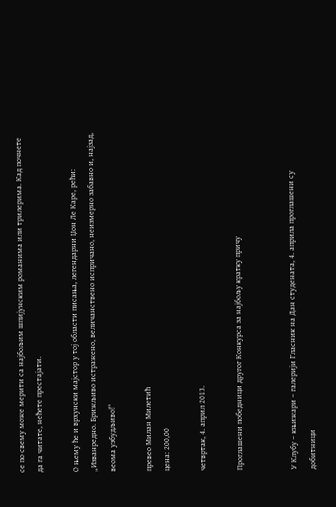се по свему може мерити са најбољим шпијунским романима или трилерима. Кад почнете да га читате, нећете престајати.

О њему ће и врхунски мајстор у тој области писања, легендарни Џон Ле Каре, рећи: „Изванредно. Брижљиво истражено, величанствено испричано, неизмерно забавно и, најзад, веома узбудљиво!“

превео Милан Милетић
цена: 200,00

четвртак, 4. април 2013.

Проглашени победници другог Конкурса за најбољу кратку причу


У Клубу – књижари – галерији Гласник на Дан студената, 4. априла проглашени су добитници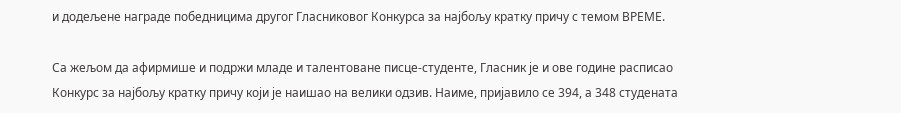и додељене награде победницима другог Гласниковог Конкурса за најбољу кратку причу с темом ВРЕМЕ.

Са жељом да афирмише и подржи младе и талентоване писце-студенте, Гласник је и ове године расписао Конкурс за најбољу кратку причу који је наишао на велики одзив. Наиме, пријавило се 394, а 348 студената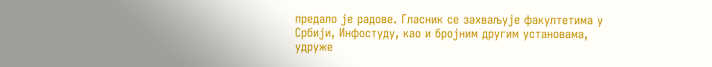предало је радове. Гласник се захваљује факултетима у Србији, Инфостуду, као и бројним другим установама, удруже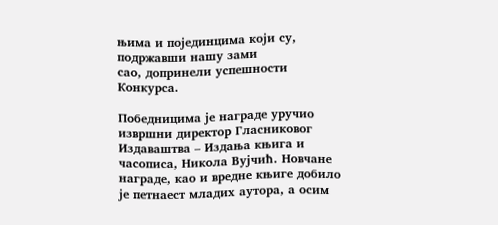њима и појединцима који су, подржавши нашу зами
сао, допринели успешности Конкурса.

Победницима је награде уручио извршни директор Гласниковог Издаваштва – Издања књига и часописа, Никола Вујчић. Новчане награде, као и вредне књиге добило је петнаест младих аутора, а осим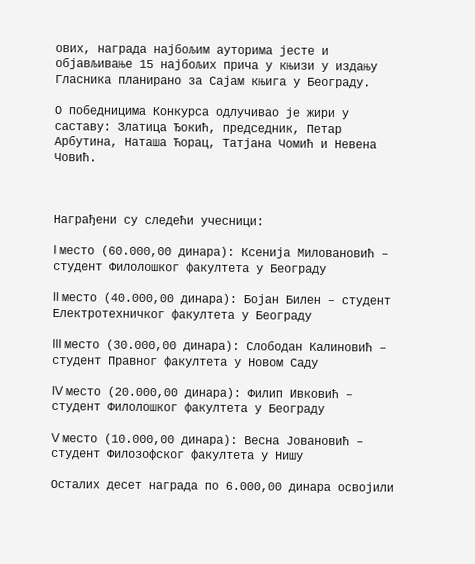ових, награда најбољим ауторима јесте и објављивање 15 најбољих прича у књизи у издању Гласника планирано за Сајам књига у Београду.

О победницима Конкурса одлучивао је жири у саставу: Златица Ђокић, председник, Петар Арбутина, Наташа Ћорац, Татјана Чомић и Невена Човић.



Награђени су следећи учесници:

I место (60.000,00 динара): Ксенија Миловановић – студент Филолошког факултета у Београду

II место (40.000,00 динара): Бојан Билен – студент Електротехничког факултета у Београду

III место (30.000,00 динара): Слободан Калиновић – студент Правног факултета у Новом Саду

IV место (20.000,00 динара): Филип Ивковић – студент Филолошког факултета у Београду

V место (10.000,00 динара): Весна Јовановић – студент Филозофског факултета у Нишу

Осталих десет награда по 6.000,00 динара освојили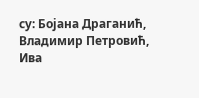су: Бојана Драганић, Владимир Петровић, Ива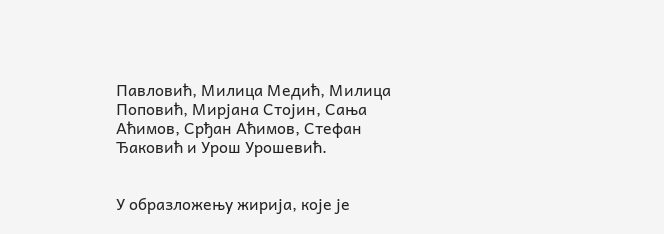Павловић, Милица Медић, Милица Поповић, Мирјана Стојин, Сања Аћимов, Срђан Аћимов, Стефан Ђаковић и Урош Урошевић.


У образложењу жирија, које је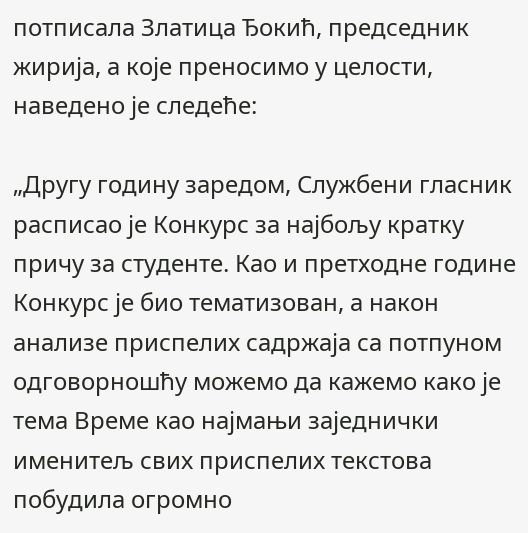потписала Златица Ђокић, председник жирија, а које преносимо у целости, наведено је следеће:

„Другу годину заредом, Службени гласник расписао је Конкурс за најбољу кратку причу за студенте. Као и претходне године Конкурс је био тематизован, а након анализе приспелих садржаја са потпуном одговорношћу можемо да кажемо како је тема Време као најмањи заједнички именитељ свих приспелих текстова побудила огромно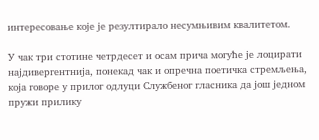интересовање које је резултирало несумњивим квалитетом.

У чак три стотине четрдесет и осам прича могуће је лоцирати најдивергентнија, понекад чак и опречна поетичка стремљења, која говоре у прилог одлуци Службеног гласника да још једном пружи прилику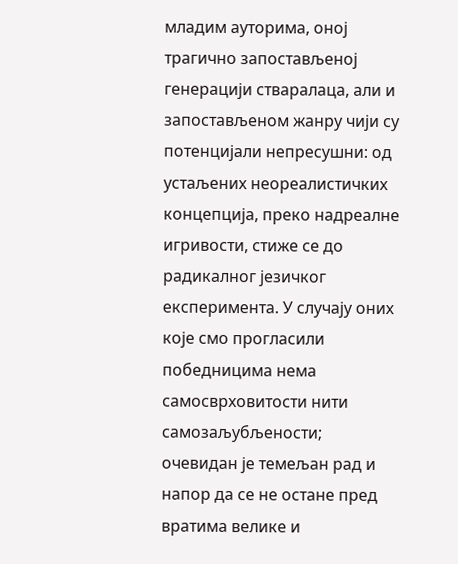младим ауторима, оној трагично запостављеној генерацији стваралаца, али и запостављеном жанру чији су потенцијали непресушни: од устаљених неореалистичких концепција, преко надреалне игривости, стиже се до радикалног језичког експеримента. У случају оних које смо прогласили победницима нема самосврховитости нити самозаљубљености; очевидан је темељан рад и напор да се не остане пред вратима велике и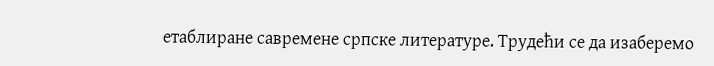етаблиране савремене српске литературе. Трудећи се да изаберемо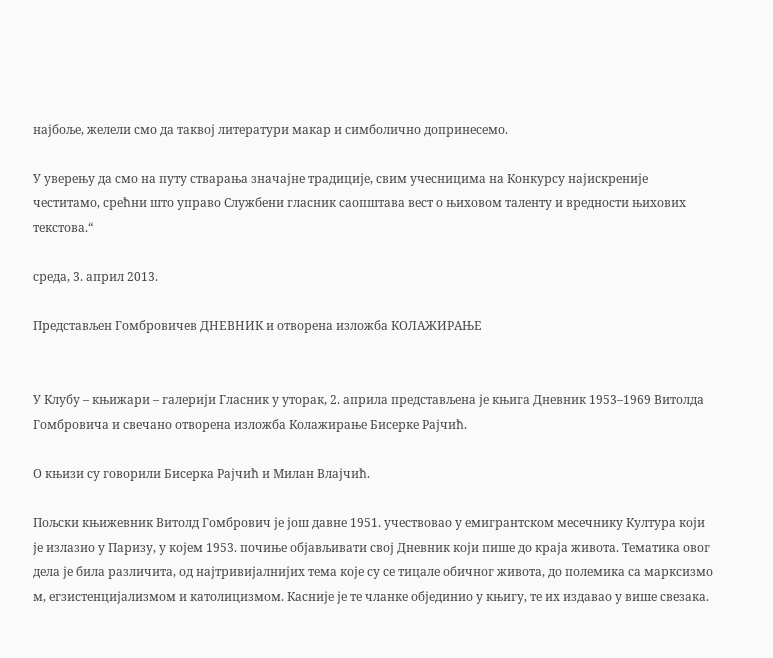најбоље, желели смо да таквој литератури макар и симболично допринесемо.

У уверењу да смо на путу стварања значајне традиције, свим учесницима на Конкурсу најискреније честитамо, срећни што управо Службени гласник саопштава вест о њиховом таленту и вредности њихових текстова.“

среда, 3. април 2013.

Представљен Гомбровичeв ДНЕВНИК и отворена изложба КОЛАЖИРАЊЕ


У Клубу – књижари – галерији Гласник у уторак, 2. априла представљена је књига Дневник 1953–1969 Витолда Гомбровича и свечано отворена изложба Колажирање Бисерке Рајчић.

О књизи су говорили Бисерка Рајчић и Милан Влајчић.

Пољски књижевник Витолд Гомбрович је још давне 1951. учествовао у емигрантском месечнику Култура који је излазио у Паризу, у којем 1953. почиње објављивати свој Дневник који пише до краја живота. Тематика овог дела је била различита, од најтривијалнијих тема које су се тицале обичног живота, до полемика са марксизмо
м, егзистенцијализмом и католицизмом. Касније је те чланке објединио у књигу, те их издавао у више свезака.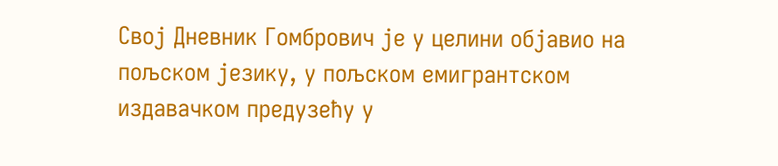Свој Дневник Гомбрович је у целини објавио на пољском језику, у пољском емигрантском издавачком предузећу у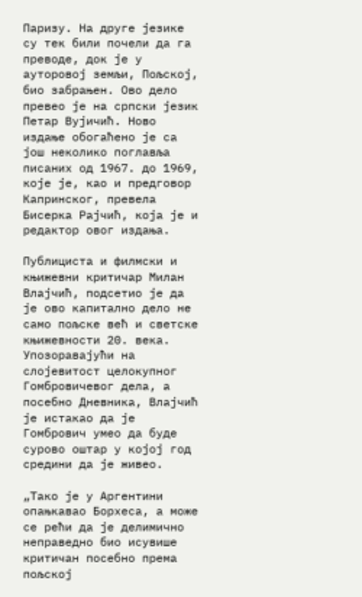Паризу. На друге језике су тек били почели да га преводе, док је у ауторовој земљи, Пољској, био забрањен. Ово дело превео је на српски језик Петар Вујичић. Ново издање обогаћено је са још неколико поглавља писаних од 1967. до 1969, које је, као и предговор Капринског, превела Бисерка Рајчић, која је и редактор овог издања.

Публициста и филмски и књижевни критичар Милан Влајчић, подсетио је да је ово капитално дело не само пољске већ и светске књижевности 20. века. Упозоравајући на слојевитост целокупног Гомбровичевог дела, а посебно Дневника, Влајчић је истакао да је Гомбрович умео да буде сурово оштар у којој год средини да је живео.

„Тако је у Аргентини опањкавао Борхеса, а може се рећи да је делимично неправедно био исувише критичан посебно према пољској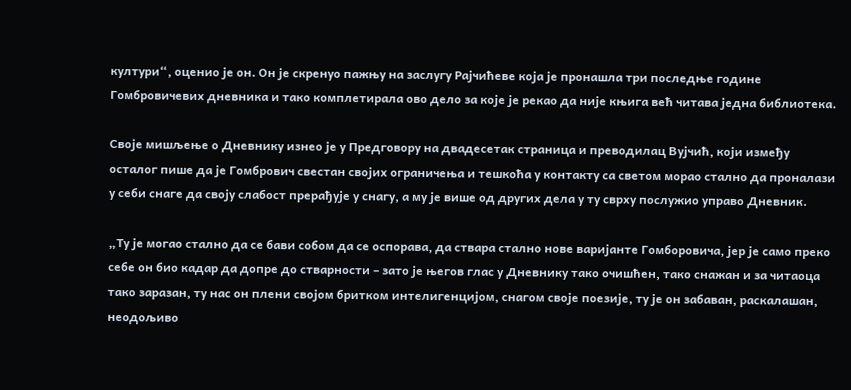култури“, оценио је он. Он је скренуо пажњу на заслугу Рајчићеве која је пронашла три последње године Гомбровичевих дневника и тако комплетирала ово дело за које је рекао да није књига већ читава једна библиотека.

Своје мишљење о Дневнику изнео је у Предговору на двадесетак страница и преводилац Вујчић, који између осталог пише да је Гомбрович свестан својих ограничења и тешкоћа у контакту са светом морао стално да проналази у себи снаге да своју слабост прерађује у снагу, а му је више од других дела у ту сврху послужио управо Дневник.

„Ту је могао стално да се бави собом да се оспорава, да ствара стално нове варијанте Гомборовича, јер је само преко себе он био кадар да допре до стварности – зато је његов глас у Дневнику тако очишћен, тако снажан и за читаоца тако заразан, ту нас он плени својом бритком интелигенцијом, снагом своје поезије, ту је он забаван, раскалашан, неодољиво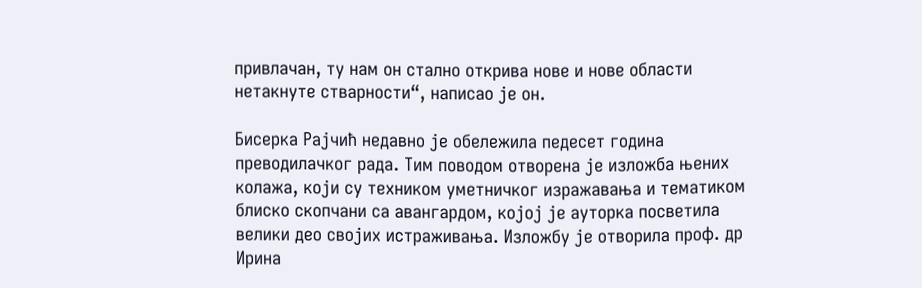привлачан, ту нам он стално открива нове и нове области нетакнуте стварности“, написао је он.

Бисерка Рајчић недавно је обележила педесет година преводилачког рада. Тим поводом отворена је изложба њених колажа, који су техником уметничког изражавања и тематиком блиско скопчани са авангардом, којој је ауторка посветила велики део својих истраживања. Изложбу је отворила проф. др Ирина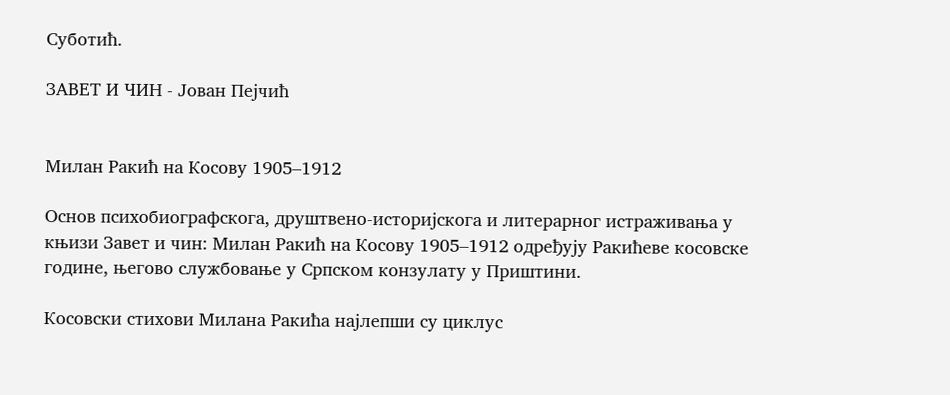Суботић.

ЗАВЕТ И ЧИН - Јован Пејчић


Милан Ракић на Косову 1905–1912

Основ психобиографскога, друштвeно-историјскога и литерарног истраживања у књизи Завет и чин: Милан Ракић на Косову 1905–1912 одређују Ракићеве косовске године, његово службовање у Српском конзулату у Приштини.

Косовски стихови Милана Ракића најлепши су циклус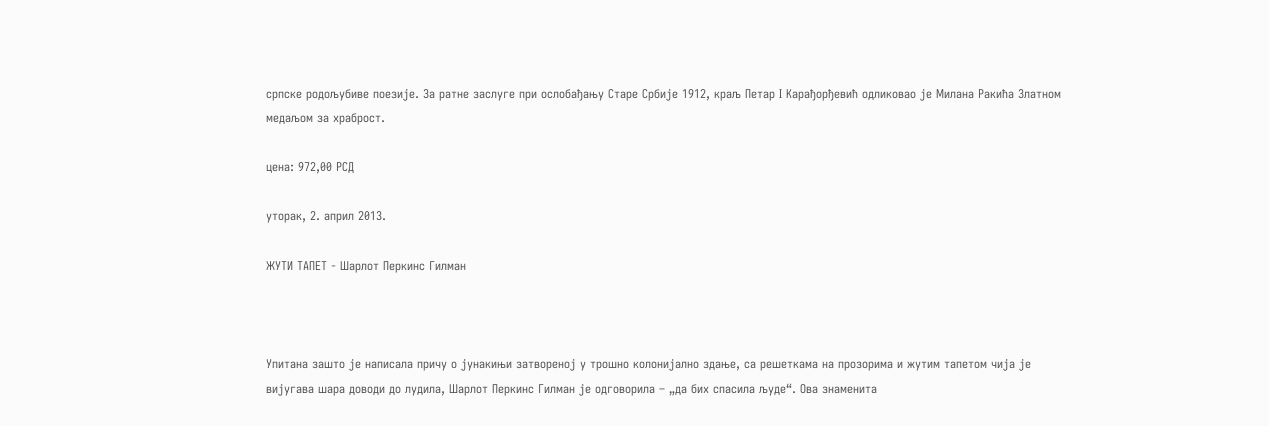српске родољубиве поезије. За ратне заслуге при ослобађању Старе Србије 1912, краљ Петар I Карађорђевић одликовао је Милана Ракића Златном медаљом за храброст.

цена: 972,00 РСД

уторак, 2. април 2013.

ЖУТИ ТАПЕТ - Шарлот Перкинс Гилман



Упитана зашто је написала причу о јунакињи затвореној у трошно колонијално здање, са решеткама на прозорима и жутим тапетом чија је вијугава шара доводи до лудила, Шарлот Перкинс Гилман је одговорила – „да бих спасила људе“. Ова знаменита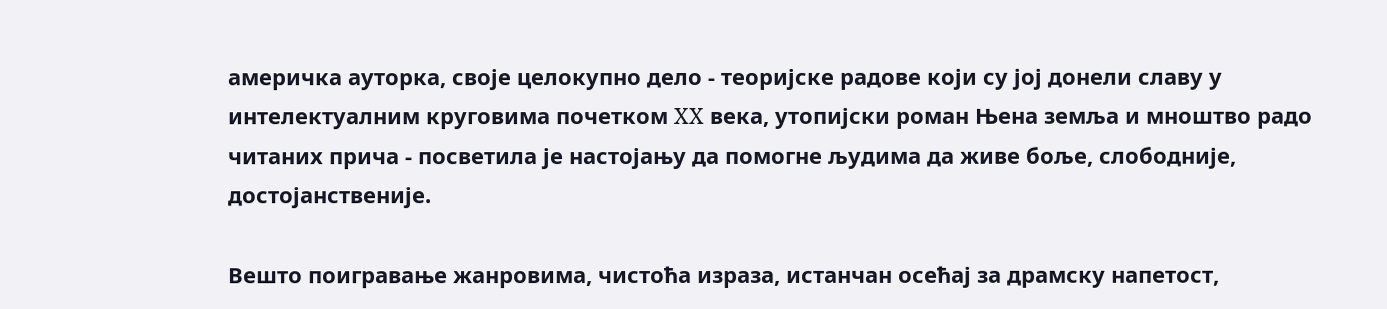америчка ауторка, своје целокупно дело - теоријске радове који су јој донели славу у интелектуалним круговима почетком XX века, утопијски роман Њена земља и мноштво радо читаних прича - посветила је настојању да помогне људима да живе боље, слободније, достојанственије.

Вешто поигравање жанровима, чистоћа израза, истанчан осећај за драмску напетост,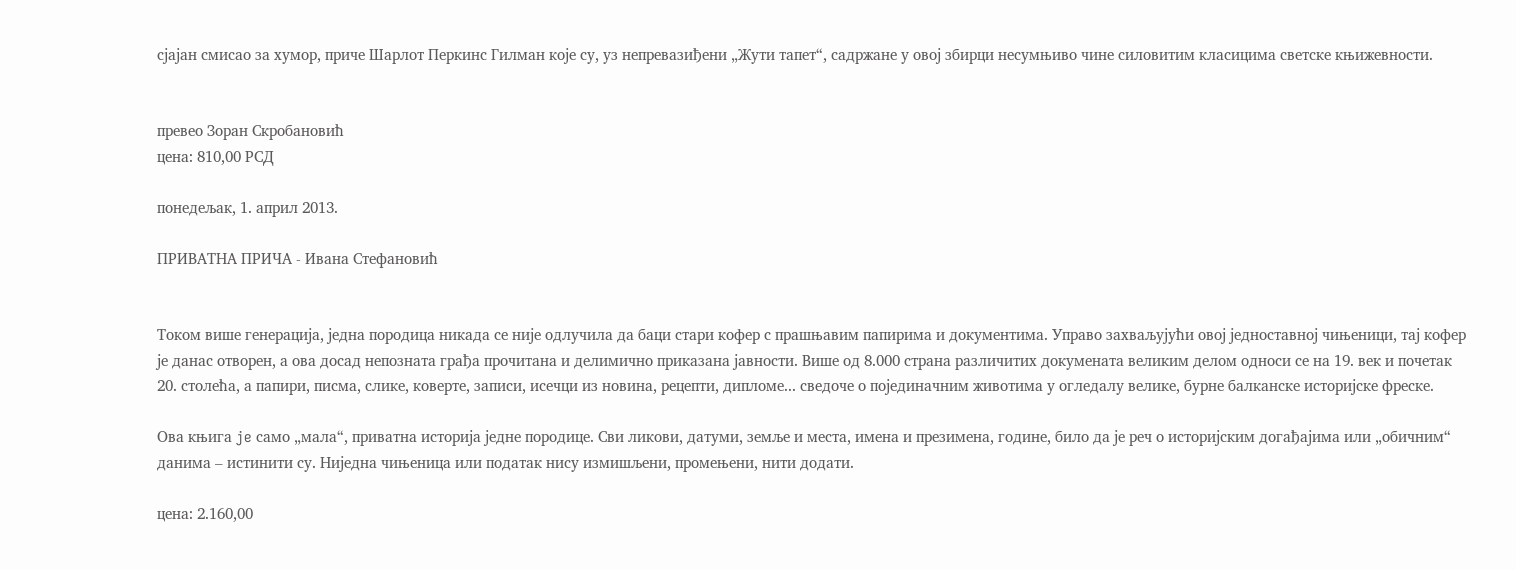сјајан смисао за хумор, приче Шарлот Перкинс Гилман које су, уз непревазиђени „Жути тапет“, садржане у овој збирци несумњиво чине силовитим класицима светске књижевности.


превео Зоран Скробановић
цена: 810,00 РСД

понедељак, 1. април 2013.

ПРИВАТНА ПРИЧА - Ивана Стефановић


Током више генерација, једна породица никада се није одлучила да баци стари кофер с прашњавим папирима и документима. Управо захваљујући овој једноставној чињеници, тај кофер је данас отворен, а ова досад непозната грађа прочитана и делимично приказана јавности. Више од 8.000 страна различитих докумената великим делом односи се на 19. век и почетак 20. столећа, а папири, писма, слике, коверте, записи, исечци из новина, рецепти, дипломе... сведоче о појединачним животима у огледалу велике, бурне балканске историјске фреске.

Oва књига je само „малa“, приватна историјa једне породице. Сви ликови, датуми, земље и места, имена и презимена, године, било да је реч о историјским догађајима или „обичним“ данима – истинити су. Ниједна чињеница или податак нису измишљени, промењени, нити додати.

цена: 2.160,00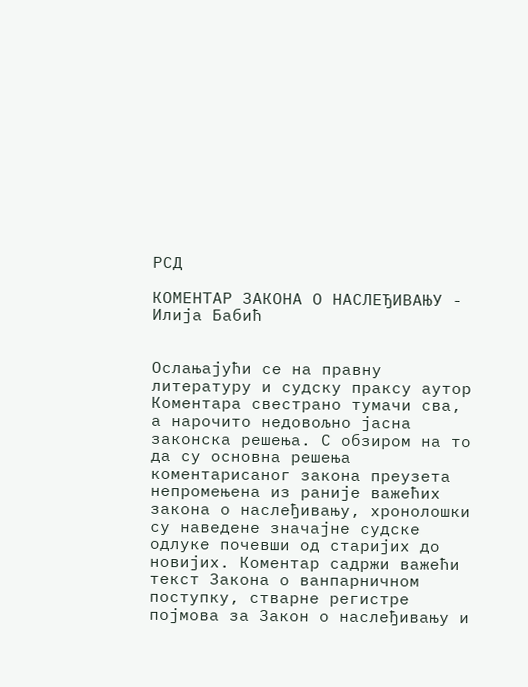РСД

КОМЕНТАР ЗАКОНА О НАСЛЕЂИВАЊУ - Илија Бабић


Ослањајући се на правну литературу и судску праксу аутор Коментара свестрано тумачи сва, а нарочито недовољно јасна законска решења. С обзиром на то да су основна решења коментарисаног закона преузета непромењена из раније важећих закона о наслеђивању, хронолошки су наведене значајне судске одлуке почевши од старијих до новијих. Коментар садржи важећи текст Закона о ванпарничном поступку, стварне регистре појмова за Закон о наслеђивању и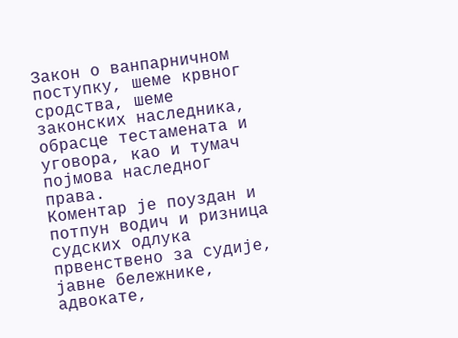Закон о ванпарничном поступку, шеме крвног сродства, шеме законских наследника, обрасце тестамената и уговора, као и тумач појмова наследног права.
Коментар је поуздан и потпун водич и ризница судских одлука првенствено за судије, јавне бележнике, адвокате,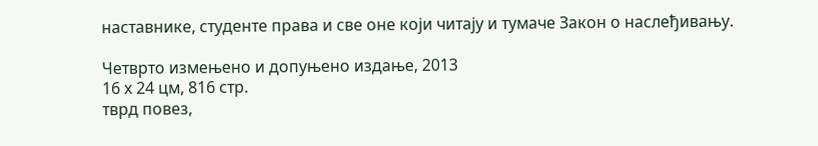наставнике, студенте права и све оне који читају и тумаче Закон о наслеђивању.

Четврто измењено и допуњено издање, 2013
16 х 24 цм, 816 стр.
тврд повез,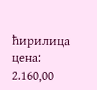ћирилица
цена: 2.160,00